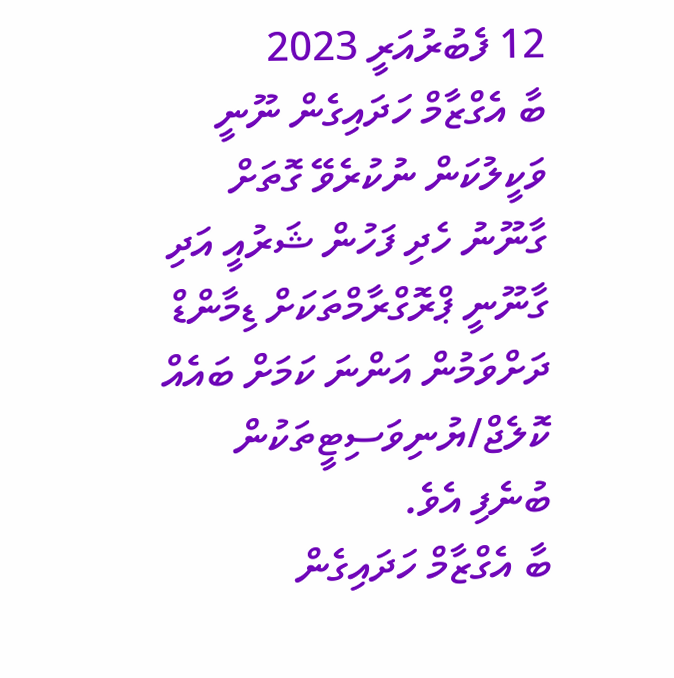12 ފެބުރުއަރީ 2023
ބާ އެގްޒާމް ހަދައިގެން ނޫނީ ވަކީލުކަން ނުކުރެވޭ ގޮތަށް ގާނޫނު ހެދި ފަހުން ޝަރުއީ އަދި ގާނޫނީ ޕްރޮގްރާމްތަކަށް ޑިމާންޑް ދަށްވަމުން އަންނަ ކަމަށް ބައެއް ކޮލެޖް/ޔުނިވަސިޓީތަކުން ބުނެފި އެވެ.
ބާ އެގްޒާމް ހަދައިގެން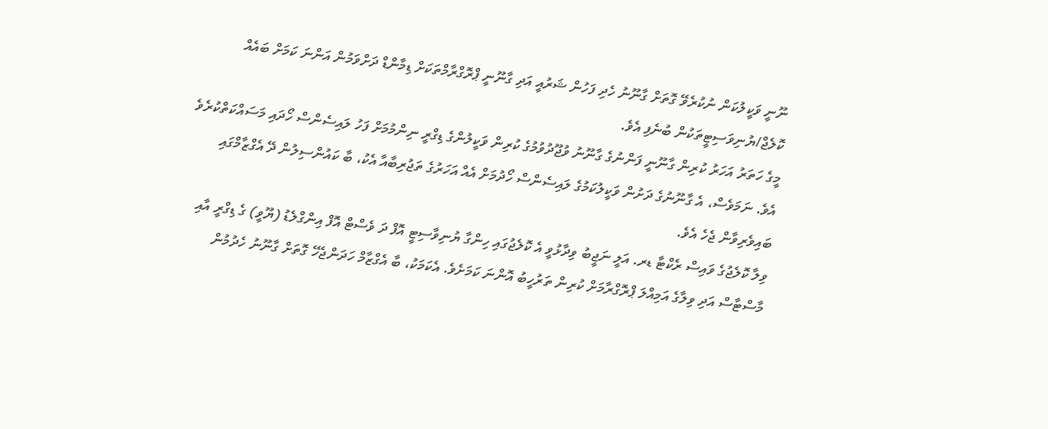ނޫނީ ވަކީލުކަން ނުކުރެވޭ ގޮތަށް ގާނޫނު ހެދި ފަހުން ޝަރުއީ އަދި ގާނޫނީ ޕްރޮގްރާމްތަކަށް ޑިމާންޑް ދަށްވަމުން އަންނަ ކަމަށް ބައެއް ކޮލެޖް/ޔުނިވަސިޓީތަކުން ބުނެފި އެވެ.
މީގެ ހަތަރު އަހަރު ކުރިން ގާނޫނީ ފަންނުގެ ގާނޫނު ވުޖޫދުވުމުގެ ކުރިން ވަކީލުންގެ ޑިގްރީ ނިންމުމަށް ފަހު ލައިސެންސް ހޯދައި މަސައްކަތްކުރެވެ އެވެ. ނަމަވެސް، އެ ގާނޫނުގެ ދަށުން ވަކީލުކަމުގެ ލައިސެންސް ހޯދުމަށް އެއް އަހަރުގެ ތަޖުރިބާއާ އެކު، ބާ ކައުންސިލުން ދޭ އެގްޒާމްގައި ބައިވެރިވާން ޖެހެ އެވެ.
ވިލާ ކޮލެޖުގެ ވައިސް ރެކްޓާ ޑރ. އަލީ ނަޖީބު ވިދާޅުވީ އެ ކޮލެޖުގައި ހިންގާ ޔުނިވާސިޓީ އޮފް ދަ ވެސްޓް އޮފް އިންގްލެޑު (ޔޫވީ) ގެ ޑިގްރީ އާއި މާސްޓާސް އަދި ވިލާގެ އަމިއްލަ ޕްރޮގްރާމަށް ކުރިން ތަރުހީބު އޮންނަ ކަމަށެވެ. އެކަމަކު، ބާ އެގްޒާމް ހަދަންޖެހޭ ގޮތަށް ގާނޫނު ހެދުމުން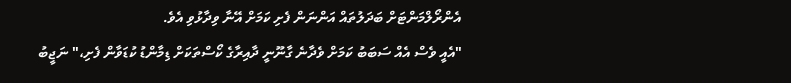އެންރޯލްމަންޓަށް ބަދަލުތައް އަންނަން ފެށި ކަމަށް އޭނާ ވިދާޅުވި އެވެ.
"އެއީ ވެސް އެއް ސަބަބު ކަމަށް ވެދާނެ ގާނޫނީ ދާއިރާގެ ކޯސްތަކަށް ޑިމާންޑު ކުޑަވާން ފެށި،" ނަޖީބު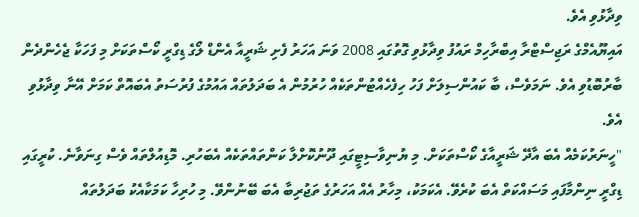ވިދާޅުވި އެވެ.
އައިޔޫއެމްގެ ރަޖިސްޓްރާ އިބްރާހިމް ރައުފު ވިދާޅުވި ގޮތުގައި 2008 ވަނަ އަހަރު ފެށި ޝަރީއާ އެންޑް ލޯގެ ޑިގްރީ ކޯސްތަކަށް މި ފަހަކާ ޖެހެންދެން ބާރުބޮޑުވި އެވެ. ނަމަވެސް، ބާ ކައުންސިލަށް ފަހު ހިފެހެއްޓުންތަކެއް ހުރުމުން އެ ބަދަލުތައް އައުމުގެ ފުރުސަތު އެބައޮތް ކަމަށް އޭނާ ވިދާޅުވި އެވެ.
"ހީނަރުކަމެއް އެބަ އާދޭ ޝަރީއާގެ ކޯސްތަކަށް. މި ޔުނިވާސިޓީގައި ދޫނުކޮށްލާ ކަންތައްތަކެއް އެބަހުރި. މޮޑިއުލްތައް ވެސް ގިނަވާނެ. ކުރީގައި ޑިގްރީ ނިންމާފައި މަސައްކަތް އެބަ ކުރެވޭ. އެކަމަކު، މިހާރު އެއް އަހަރުގެ ތަޖުރިބާ އެބަ ބޭނުންވޭ. މި ހުރިހާ ކަމަކާއެކު ބަދަލުތައް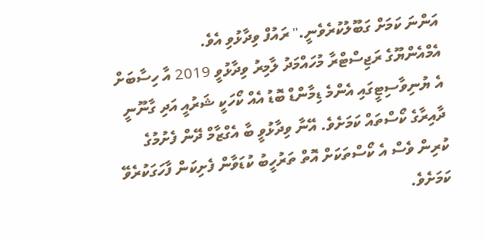އަންނަ ކަމަށް ގަބޫލުކުރެވެނީ." ރައުފް ވިދާޅުވި އެވެ.
އެމްއެންޔޫގެ ރަޖިސްޓްރާ މުހައްމަދު ލާމިރު ވިދާޅުވީ 2019 އާ ހިސާބަށް އެ ޔުނިވާސިޓީގައި އެންމެ ޑިމާންޑް ބޮޑު އެއް ކޯހަކީ ޝަރުއީ އަދި ގާނޫނީ ދާއިރާގެ ކޯސްތައް ކަމަށެވެ. އޭނާ ވިދާޅުވީ ބާ އެގްޒާމް ދޭން ފެށުމުގެ ކުރިން ވެސް އެ ކޯސްތަކަށް އޮތް ތަރުހީބު ކުޑަވާން ފެށިކަން ފާހަގަކުރެވޭ ކަމަށެވެ.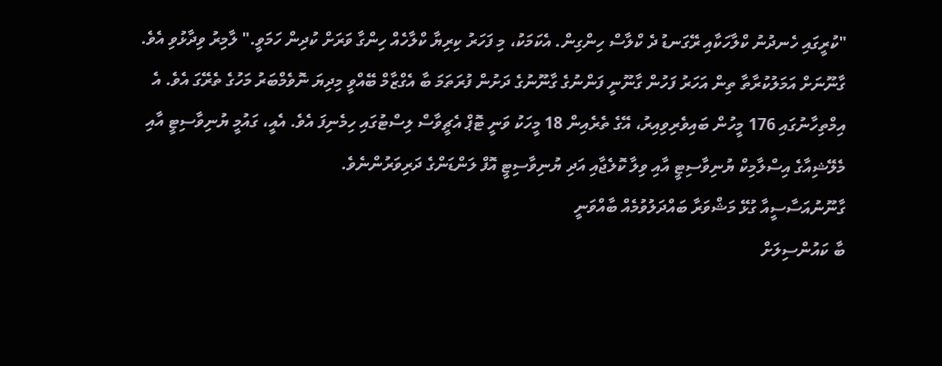"ކުރީގައި ހެނދުނު ކްލާހަކާއި ރޭގަނޑު ދެ ކްލާސް ހިންގިން. އެކަމަކު، މި ފަހަރު ކިރިޔާ ކްލާހެއް ހިންގާ ވަރަށް ކުދިން ހަމަވީ." ލާމިރު ވިދާޅުވި އެވެ.
ގާނޫނަށް އަމަލުކުރާތާ ތިން އަހަރު ފަހުން ގާނޫނީ ފަންނުގެ ގާނޫނުގެ ދަށުން ފުރަތަމަ ބާ އެގްޒާމް ބޭއްވީ މިދިޔަ ނޮވެމްބަރު މަހުގެ ތެރޭގަ އެވެ. އެ އިމްތިހާނުގައި 176 މީހުން ބައިވެރިވިއިރު، އޭގެ ތެރެއިން 18 މީހަކު ވަނީ ޓޮޕް އެޗީވާސް ލިސްޓުގައި ހިމެނިފަ އެވެ. އެއީ، ގައުމީ ޔުނިވާސިޓީ އާއި މެލޭޝިއާގެ އިސްލާމިކް ޔުނިވާސިޓީ އާއި ވިލާ ކޮލެޖާއި އަދި ޔުނިވާސިޓީ އޮފް ލަންޑަންގެ ދަރިވަރުންނެވެ.
ގާނޫނުއަސާސީއާ ގުޅޭ މަޝްވަރާ ބައްދަލުވުމެއް ބާއްވަނީ
ބާ ކައުންސިލަށް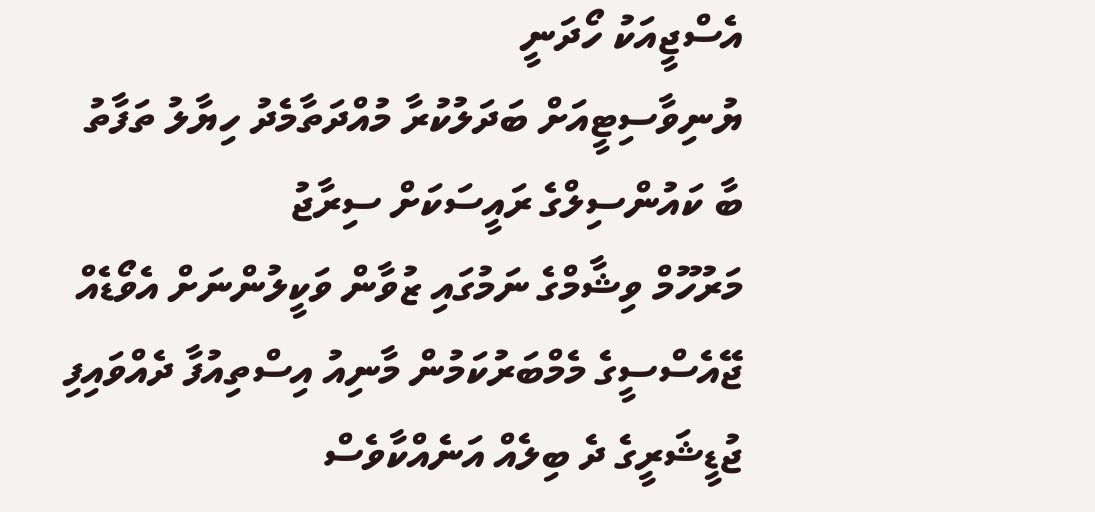އެސްޖީއަކު ހޯދަނީ
ޔުނިވާސިޓީއަށް ބަދަލުކުރާ މުއްދަތާމެދު ހިޔާލު ތަފާތު
ބާ ކައުންސިލްގެ ރައީސަކަށް ސިރާޖު
މަރުހޫމް ވިޝާމްގެ ނަމުގައި ޒުވާން ވަކީލުންނަށް އެވޯޑެއް
ޖޭއެސްސީގެ މެމްބަރުކަމުން މާނިއު އިސްތިއުފާ ދެއްވައިފި
ޖުޑީޝަރީގެ ދެ ބިލެއް އަނެއްކާވެސް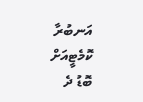އަނބުރާ ކޮމެޓީއަށް
ބޮޑު ދެ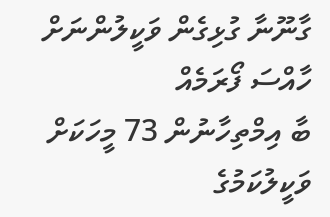ގާނޫނާ ގުޅިގެން ވަކީލުންނަށް ހާއްސަ ފޯރަމެއް
ބާ އިމްތިހާނުން 73 މީހަކަށް ވަކީލުކަމުގެ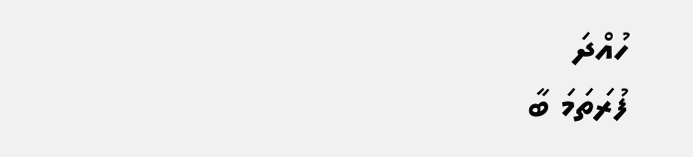ހުއްދަ
ފުރަތަމަ ބާ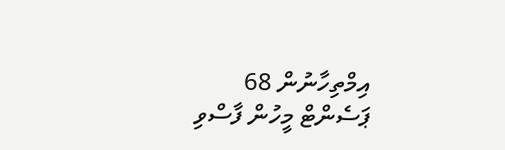އިމްތިހާނުން 68 ޕަސެންޓް މީހުން ފާސްވި